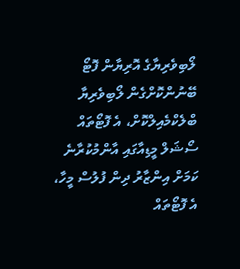ލޯބިވެރިޔާގެ އޮރިޔާން ފޮޓޯ ބޭނުންކޮށްގެން ލޯބިވެރިޔާ ބްލެކްމެއިލްކޮށް، އެ ފޮޓޯތައް ސޯޝަލް މީޑިއާގައި އާންމުކުރާނެ ކަމަށް އިންޒާރު ދިން ފުލުސް މީހާ، އެ ފޮޓޯތައް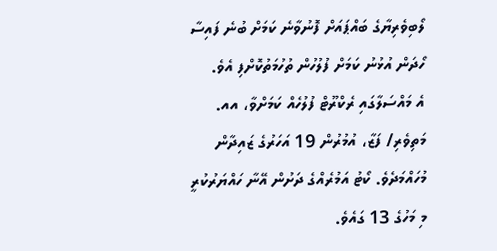ލޯބިވެރިޔާގެ ބައްޕައަށް ފޮނުވާނެ ކަމަށް ބުނެ ފައިސާ ހޯދަން އުޅުނު ކަމަށް ފުލުހުން ތުހުމަތުކޮށްފި އެވެ.
އެ މައްސަލާގައި ރެކްރޫޓް ފުލުހެއް ކަމަށްވާ، އއ. މަތިވެރި/ ފަޒާ، އުމުރުން 19 އަހަރުގެ ޒައިދާން މުހައްމަދެވެ. ކޯޓު އަމުރެއްގެ ދަށުން އޭނާ ހައްޔަރުކުރީ މި މަހުގެ 13 ގައެވެ.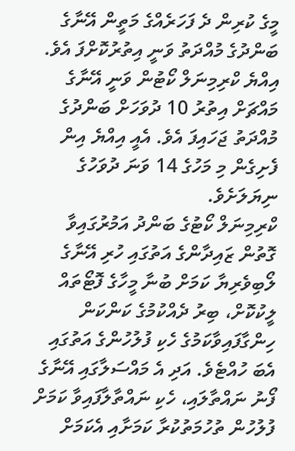މީގެ ކުރިން ދެ ފަހަރެއްގެ މަތީން އޭނާގެ ބަންދުގެ މުއްދަތު ވަނީ އިތުރުކޮށްފަ އެވެ. އިއްޔެ ކްރިމިނަލް ކޯޓުން ވަނީ އޭނާގެ މައްޗަށް އިތުރު 10 ދުވަހަށް ބަންދުގެ މުއްދަތު ޖަހައިފަ އެވެ. އެއީ އިއްޔެ އިން ފެށިގެން މި މަހުގެ 14 ވަނަ ދުވަހުގެ ނިޔަލަށެވެ.
ކްރިމިނަލް ކޯޓުގެ ބަންދު އަމުރުގައިވާ ގޮތުން ޒައިދާންގެ އަތުގައި ހުރި އޭނާގެ ލޯބިވެރިޔާ ކަމަށް ބުނާ މީހާގެ ފޮޓޯތައް ލީކުކޮށް، ބިރު ދެއްކުމުގެ ކަންކަން ހިންގާފައިވާކަމުގެ ހެކި ފުލުހުންގެ އަތުގައި އެބަ ހުއްޓެވެ. އަދި އެ މައްސަލާގައި އޭނާގެ ފޯނު ނައްތާލައި، ހެކި ނައްތާލާފައިވާ ކަމަށް ފުލުހުން ތުހުމަތުކުރާ ކަމަށާއި އެކަމަށް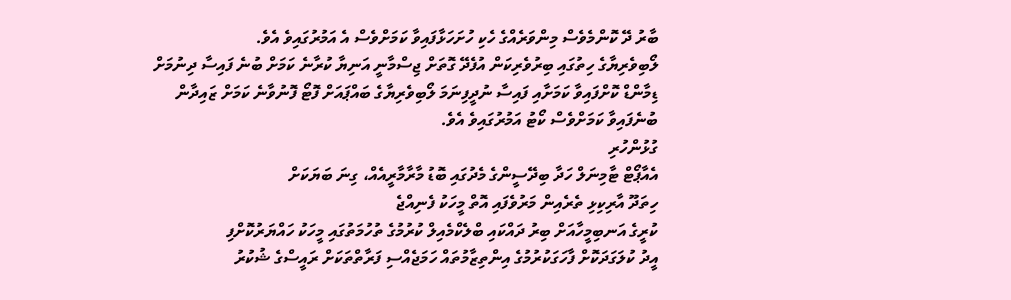ބާރު ދޭ ކޮންމެވެސް މިންވަރެއްގެ ހެކި ހުށަހަޅާފައިވާ ކަމަށްވެސް އެ އަމުރުގައިވެ އެވެ.
ލޯބިވެރިޔާގެ ހިތުގައި ބިރުވެރިކަން އުފެދޭ ގޮތަށް ޖިސްމާނީ އަނިޔާ ކުރާނެ ކަމަށް ބުނެ ފައިސާ ދިނުމަށް ޑިމާންޑް ކޮށްފައިވާ ކަމަށާއި ފައިސާ ނުދީފިނަމަ ލޯބިވެރިޔާގެ ބައްޕައަށް ފޮޓޯ ފޮނުވާނެ ކަމަށް ޒައިދާން ބުނެފައިވާ ކަމަށްވެސް ކޯޓު އަމުރުގައިވެ އެވެ.
ގުޅުންހުރި
އެއާޕޯޓް ޓާމިނަލް ހަދާ ބިދޭސީންގެ މެދުގައި ބޮޑު މާރާމާރީއެއް، ގިނަ ބަޔަކަށް
ހިތަދޫ އާރިކިޅި ތެރެއިން މަރުވެފައި އޮތް މީހަކު ފެނިއްޖެ
ކުރީގެ އަނބިމީހާއަށް ބިރު ދައްކައި ބްލެކްމެއިލް ކުރުމުގެ ތުހުމަތުގައި މީހަކު ހައްޔަރުކޮށްފި
އީދު ކުލަގަދަކޮށް ފާހަގަކުރުމުގެ އިންތިޒާމުތައް ހަމަޖެއްސި ފަރާތްތަކަށް ރައީސްގެ ޝުކުރު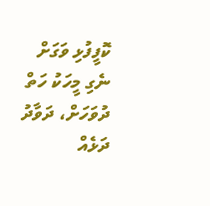ކޮފީފުޅި ވަގަށް ނެގި މީހަކު ހަތް ދުވަހަށް، ދަވާދު ދަޅެއް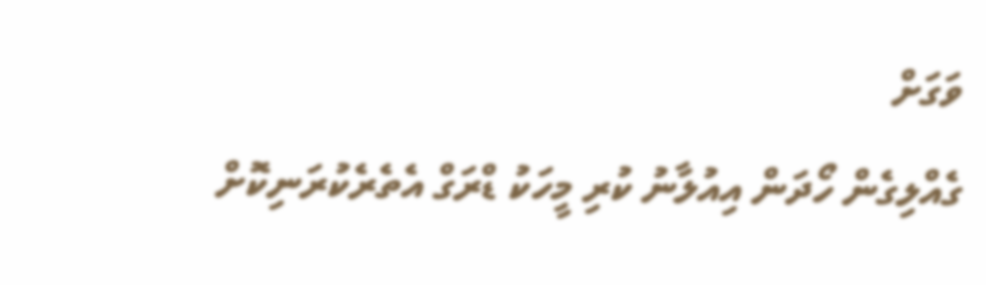ވަގަށް
ގެއްލިގެން ހޯދަން އިއުލާނު ކުރި މީހަކު ޑްރަގް އެތެރެކުރަނިކޮށް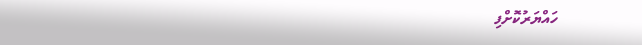ހައްޔަރުކޮށްފި